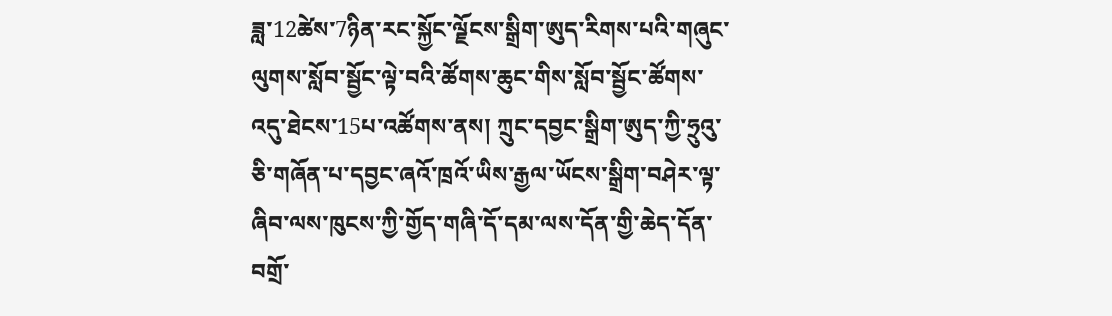ཟླ་12ཚེས་7ཉིན་རང་སྐྱོང་ལྗོངས་སྒྲིག་ཨུད་རིགས་པའི་གཞུང་ལུགས་སློབ་སྦྱོང་ལྟེ་བའི་ཚོགས་ཆུང་གིས་སློབ་སྦྱོང་ཚོགས་འདུ་ཐེངས་15པ་འཚོགས་ནས། ཀྲུང་དབྱང་སྒྲིག་ཨུད་ཀྱི་ཧྲུའུ་ཅི་གཞོན་པ་དབྱང་ཞའོ་ཁྲའོ་ཡིས་རྒྱལ་ཡོངས་སྒྲིག་བཤེར་ལྟ་ཞིབ་ལས་ཁུངས་ཀྱི་གྱོད་གཞི་དོ་དམ་ལས་དོན་གྱི་ཆེད་དོན་བགྲོ་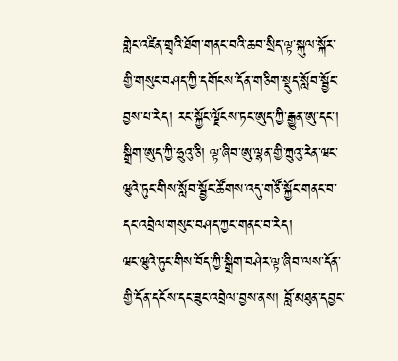གླེང་འཛིན་གྲྭའི་ཐོག་གནང་བའི་ཆབ་སྲིད་ལྟ་སྐུལ་སྐོར་གྱི་གསུང་བཤད་ཀྱི་དགོངས་དོན་གཅིག་སྡུད་སློབ་སྦྱོང་བྱས་པ་རེད། རང་སྐྱོང་ལྗོངས་ཏང་ཨུད་ཀྱི་རྒྱུན་ཨུ་དང་། སྒྲིག་ཨུད་ཀྱི་ཧྲུའུ་ཅི། ལྟ་ཞིབ་ཨུ་ལྷན་གྱི་ཀྲུའུ་རེན་ཝང་ཝུའེ་ཏུང་གིས་སློབ་སྦྱོང་ཚོགས་འདུ་གཙོ་སྐྱོང་གནང་བ་དང་འབྲེལ་གསུང་བཤད་ཀྱང་གནང་བ་རེད།
ཝང་ཝུའེ་ཏུང་གིས་བོད་ཀྱི་སྒྲིག་བཤེར་ལྟ་ཞིབ་ལས་དོན་གྱི་དོན་དངོས་དང་ཟུང་འབྲེལ་བྱས་ནས། བློ་མཐུན་དབྱང་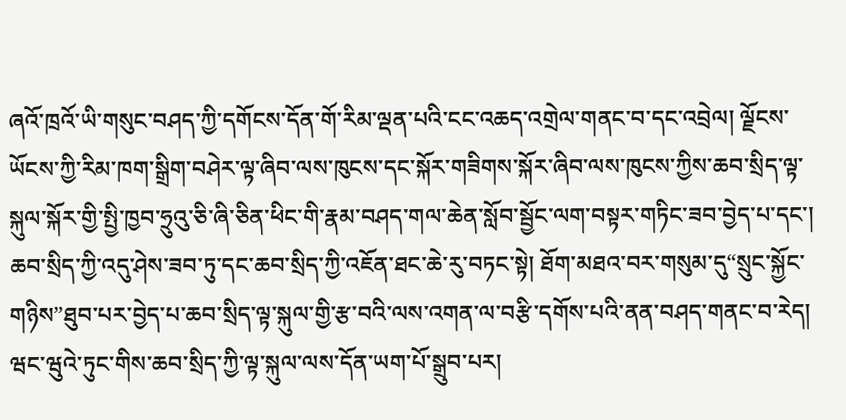ཞའོ་ཁྲའོ་ཡི་གསུང་བཤད་ཀྱི་དགོངས་དོན་གོ་རིམ་ལྡན་པའི་ངང་འཆད་འགྲེལ་གནང་བ་དང་འབྲེལ། ལྗོངས་ཡོངས་ཀྱི་རིམ་ཁག་སྒྲིག་བཤེར་ལྟ་ཞིབ་ལས་ཁུངས་དང་སྐོར་གཟིགས་སྐོར་ཞིབ་ལས་ཁུངས་ཀྱིས་ཆབ་སྲིད་ལྟ་སྐུལ་སྐོར་གྱི་སྤྱི་ཁྱབ་ཧྲུའུ་ཅི་ཞི་ཅིན་ཕིང་གི་རྣམ་བཤད་གལ་ཆེན་སློབ་སྦྱོང་ལག་བསྟར་གཏིང་ཟབ་བྱེད་པ་དང་། ཆབ་སྲིད་ཀྱི་འདུ་ཤེས་ཟབ་ཏུ་དང་ཆབ་སྲིད་ཀྱི་འཇོན་ཐང་ཆེ་རུ་བཏང་སྟེ། ཐོག་མཐའ་བར་གསུམ་དུ“སྲུང་སྐྱོང་གཉིས”ཐུབ་པར་བྱེད་པ་ཆབ་སྲིད་ལྟ་སྐུལ་གྱི་རྩ་བའི་ལས་འགན་ལ་བརྩི་དགོས་པའི་ནན་བཤད་གནང་བ་རེད།
ཝང་ཝུའེ་ཏུང་གིས་ཆབ་སྲིད་ཀྱི་ལྟ་སྐུལ་ལས་དོན་ཡག་པོ་སྒྲུབ་པར།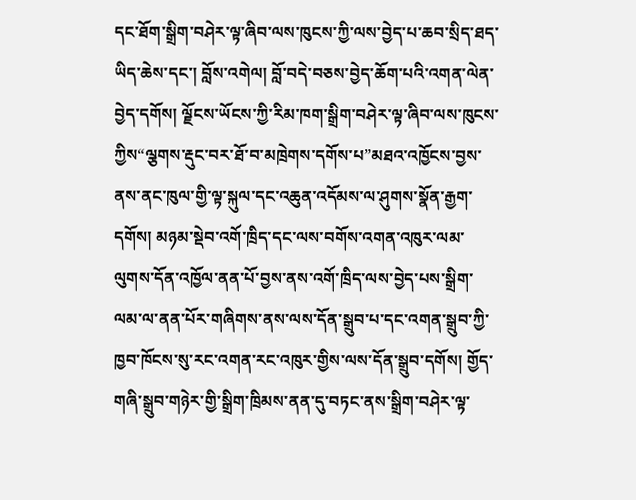དང་ཐོག་སྒྲིག་བཤེར་ལྟ་ཞིབ་ལས་ཁུངས་ཀྱི་ལས་བྱེད་པ་ཆབ་སྲིད་ཐད་ཡིད་ཆེས་དང་། བློས་འགེལ། བློ་བདེ་བཅས་བྱེད་ཆོག་པའི་འགན་ལེན་བྱེད་དགོས། ལྗོངས་ཡོངས་ཀྱི་རིམ་ཁག་སྒྲིག་བཤེར་ལྟ་ཞིབ་ལས་ཁུངས་ཀྱིས“ལྕགས་རྡུང་བར་ཐོ་བ་མཁྲེགས་དགོས་པ”མཐའ་འཁྱོངས་བྱས་ནས་ནང་ཁུལ་གྱི་ལྟ་སྐུལ་དང་འཆུན་འདོམས་ལ་ཤུགས་སྣོན་རྒྱག་དགོས། མཉམ་སྡེབ་འགོ་ཁྲིད་དང་ལས་བགོས་འགན་འཁུར་ལམ་ལུགས་དོན་འཁྱོལ་ནན་པོ་བྱས་ནས་འགོ་ཁྲིད་ལས་བྱེད་པས་སྒྲིག་ལམ་ལ་ནན་པོར་གཞིགས་ནས་ལས་དོན་སྒྲུབ་པ་དང་འགན་སྒྲུབ་ཀྱི་ཁྱབ་ཁོངས་སུ་རང་འགན་རང་འཁུར་གྱིས་ལས་དོན་སྒྲུབ་དགོས། གྱོད་གཞི་སྒྲུབ་གཉེར་གྱི་སྒྲིག་ཁྲིམས་ནན་དུ་བཏང་ནས་སྒྲིག་བཤེར་ལྟ་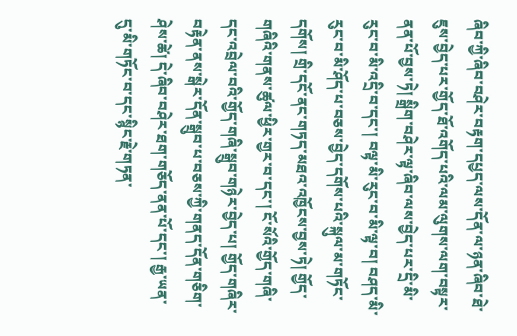ཞིབ་ཀྱི་ཞིབ་བཤེར་བརྟག་དཔྱད་ལས་དོན་ལ་ཉན་ཞིབ་ཐེ་ཇུས་བྱེད་པར་གྱོད་ཐོ་འགོད་པའི་ལམ་ལུགས་ལག་བསྟར་ནན་པོ་བྱས་ཏེ། སྒྲིག་བཤེར་ལྟ་ཞིབ་ལས་བྱེད་པར་དྲི་མི་རུང་བ་མི་འདྲི་བ་དང་། བལྟ་མི་རུང་བ་མི་ལྟ་བ། བཤད་མི་རུང་བ་མི་ཤོད་པ་བཅས་བྱེད་དགོས་པའི་སྐུལ་མ་གཏོང་དགོས། གྲི་དངོ་ནང་གཏད་མཐའ་འཁྱོངས་བྱས་ཏེ། གྱོད་གཞིའི་གནས་ཚུལ་ཕྱིར་གྱར་བ་དང་། ངོ་སོའི་གྱོད་གཞི་དང་འབྲེལ་བའི་གྱོད་གཞི་སྒྲུབ་གཉེར་བྱེད་པ། གྱོད་གཞིར་བརྟེན་ནས་སྒེར་དོན་སྒྲུབ་པ་བཅས་ཀྱི་གནད་དོན་གཅིག་ཤེས་ཚེ། དེ་ཞིབ་བཤེར་ཐག་གཅོད་ནན་པོ་དང་། རྒྱ་ཡན་དུ་མི་གཏོང་བ་དང་སྙིང་རྗེ་གཏན་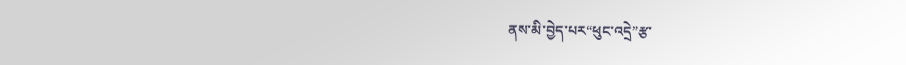ནས་མི་བྱེད་པར“ཕུང་འདྲེ”རྩ་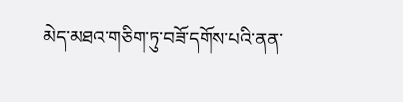མེད་མཐའ་གཅིག་ཏུ་བཟོ་དགོས་པའི་ནན་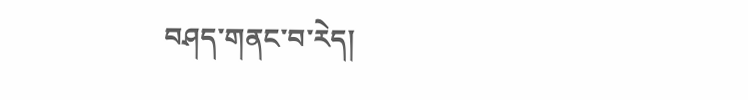བཤད་གནང་བ་རེད།